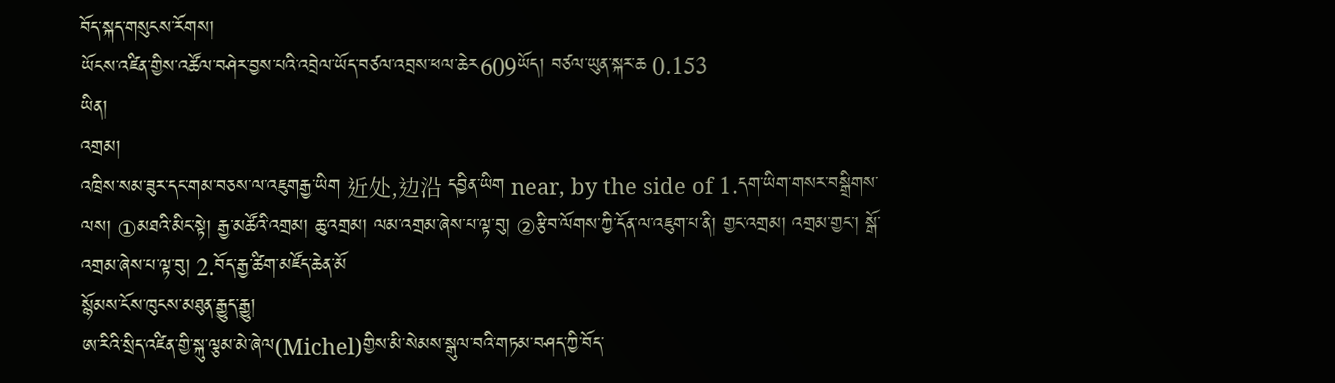བོད་སྐད་གསུངས་རོགས།
ཡོངས་འཛིན་གྱིས་འཚོལ་བཤེར་བྱས་པའི་འབྲེལ་ཡོད་བཙལ་འབྲས་ཕལ་ཆེར609ཡོད། བཙལ་ཡུན་སྐར་ཆ 0.153
ཡིན།
འགྲམ།
འཁྲིས་སམ་ཟུར་དང་གམ་བཅས་ལ་འཇུགརྒྱ་ཡིག 近处,边沿 དབྱིན་ཡིག near, by the side of 1.དག་ཡིག་གསར་བསྒྲིགས་ལས། ①མཐའི་མིང་སྟེ། རྒྱ་མཚོའི་འགྲམ། ཆུ་འགྲམ། ལམ་འགྲམ་ཞེས་པ་ལྟ་བུ། ②རྩིབ་ལོགས་ཀྱི་དོན་ལ་འཇུག་པ་ནི། གྱང་འགྲམ། འགྲམ་གྱང་། སྒོ་འགྲམ་ཞེས་པ་ལྟ་བུ། 2.བོད་རྒྱ་ཚིག་མཛོད་ཆེན་མོ
སྙོམས་ངོས་ཁུངས་མཐུན་རྒྱུད་རྒྱུ།
ཨ་རིའི་སྲིད་འཛིན་གྱི་སྐུ་ལྕམ་མེ་ཞེལ(Michel)གྱིས་མི་སེམས་སྒུལ་བའི་གཏམ་བཤད་ཀྱི་བོད་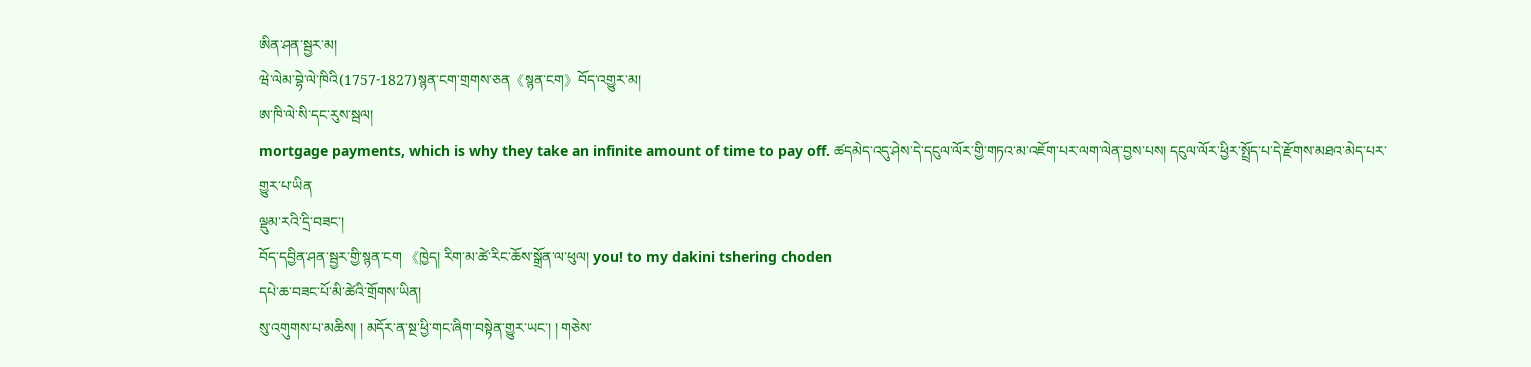ཨིན་ཤན་སྦྱར་མ།
ཝེ་ལེམ་བྷེ་ལེ་ཁིའི(1757-1827)སྙན་ངག་གྲགས་ཅན《སྙན་ངག》བོད་འགྱུར་མ།
ཨ་ཁི་ལེ་སི་དང་རུས་སྦལ།
mortgage payments, which is why they take an infinite amount of time to pay off. ཚདམེད་འདུ་ཤེས་དེ་དངུལ་ལོར་གྱི་གཏའ་མ་འཇོག་པར་ལག་ལེན་བྱས་པས། དངུལ་ལོར་ཕྱིར་སྤྲོད་པ་དེ་རྫོགས་མཐའ་མེད་པར་གྱུར་པ་ཡིན
ལྡུམ་རའི་དྲི་བཟང་།
བོད་དབྱིན་ཤན་སྦྱར་གྱི་སྙན་ངག 《ཁྱེད། རིག་མ་ཚེ་རིང་ཆོས་སྒྲོན་ལ་ཕུལ། you! to my dakini tshering choden
དཔེ་ཆ་བཟང་པོ་མི་ཚེའི་གྲོགས་ཡིན།
སུ་འགུགས་པ་མཆིས། ། མདོར་ན་སྔ་ཕྱི་གང་ཞིག་བསྟེན་གྱུར་ཡང་། ། གཅེས་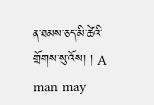ན་ཐམས་ཅད་མི་ཚེའི་གྲོགས་སུ་འོས། ། A man may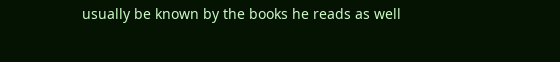usually be known by the books he reads as well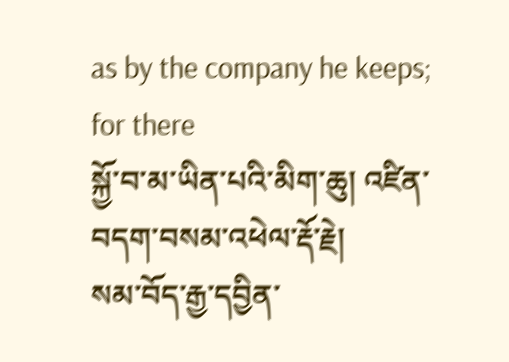as by the company he keeps; for there
སྐྱོ་བ་མ་ཡིན་པའི་མིག་ཆུ། འཛིན་བདག་བསམ་འཕེལ་རྡོ་རྗེ།
སམ་བོད་རྒྱ་དབྱིན་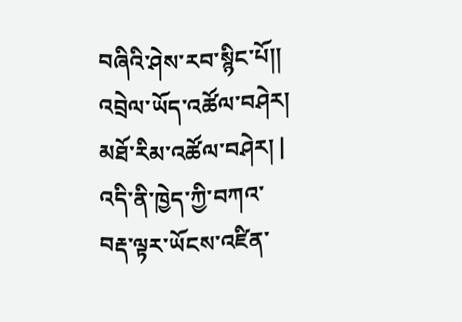བཞིའི་ཤེས་རབ་སྙིང་པོ།།
འབྲེལ་ཡོད་འཚོལ་བཤེར།
མཐོ་རིམ་འཚོལ་བཤེར། |
འདི་ནི་ཁྱེད་ཀྱི་བཀའ་བརྡ་ལྟར་ཡོངས་འཛིན་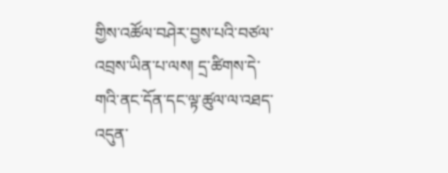གྱིས་འཚོལ་བཤེར་བྱས་པའི་བཙལ་འབྲས་ཡིན་པ་ལས། དྲ་ཚིགས་དེ་གའི་ནང་དོན་དང་ལྟ་ཚུལ་ལ་འཐད་འདུན་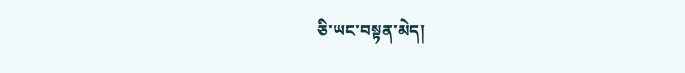ཅི་ཡང་བསྟན་མེད།